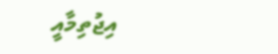އިޖުތިމާއީ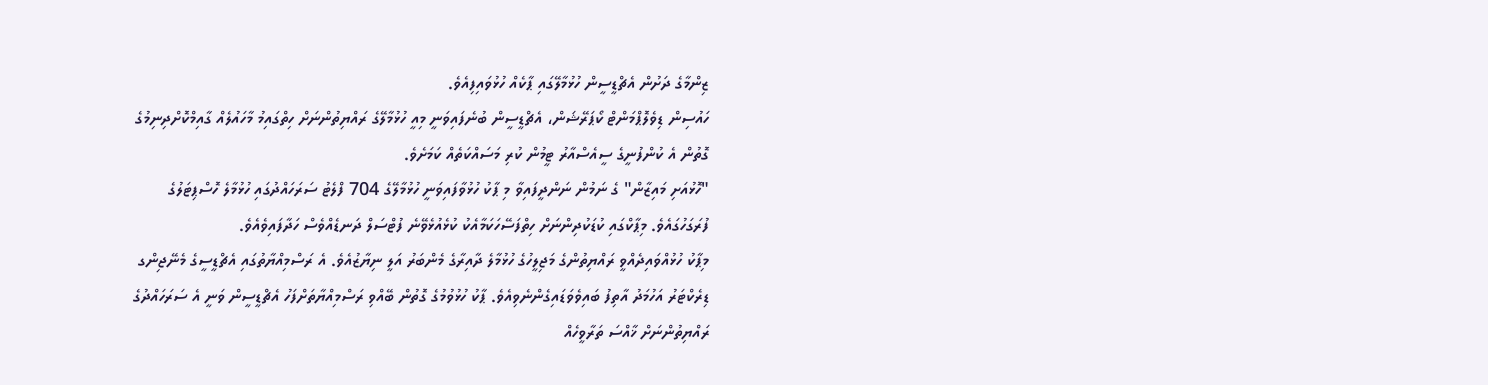ޒިންމާގެ ދަށުން އެޗްޑީސީން ހުޅުމާލޭގައި ޕާކެއް ހުޅުވައިފިއެވެ.
ހައުސިން ޑިވެލޮޕްމަންޓް ކޯޕަރޭޝަން، އެޗްޑީސީން ބުނެފައިވަނީ މިއީ ހުޅުމާލޭގެ ރައްޔިތުންނަށް ހިތްގައިމު މާހައުލެއް ގާއިމްކޮށްދިނިމުގެ ގޮތުން އެ ކުންފުނީގެ ސީއެސްއާރު ޓީމުން ކުރި މަސައްކަތެއް ކަމަށެވެ.
"ހޮޅުއަށި މައިޒާން" ގެ ނަމުން ނަންދީފައިވާ މި ޕާކު ހުޅުވާފައިވަނީ ހުޅުމާލޭގެ 704 ފްލެޓު ސަރަހައްދުގައި ހުޅުމާލެ ހޮސްޕިޓަލުގެ ފުރަގަހުގައެވެ. މިޕާކްގައި ކުޑަކުދިންނަށް ހިތްފަސޭހަކަމާއެކު ކުޅެއުޅެވޭނެ ފުޓްސަލް ދަނޑެއްވެސް ހަދާފައިވެއެވެ.
މިޕާކު ހުޅުއްވައިދެއްވީ ރައްޔިތުންގެ މަޖިލީހުގެ ހުޅުމާލެ ދާއިރާގެ މެންބަރު އަލީ ނިޔާޒުއެވެ. އެ ރަސްމިއްޔާތުގައި އެޗްޑީސީގެ މެނޭޖިންގ ޑިރެކްޓަރު އަހުމަދު އާތިފު ބައިވެވަޑައިގެންނެވިއެވެ. ޕާކު ހުޅުވުމުގެ ގޮތުން ބޭއްވި ރަސްމިއްޔާތަށްފަހު އެޗްޑީސީން ވަނީ އެ ސަރަހައްދުގެ ރައްޔިތުންނަށް ޚާއްސަ ތަރާވީހެއް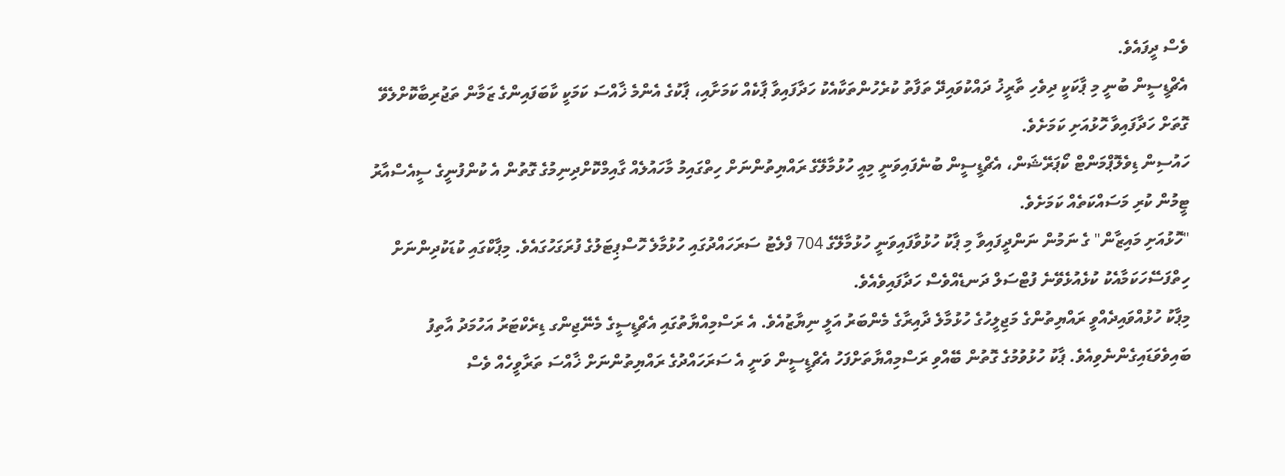ވެސް ދީފައެވެ.
އެޗްޑީސީން ބުނީ މި ޕާކަކީ ދިވެހި ތާރީޚު ދައްކުވައިދޭ ތަފާތު ކުރެހުންތަކާއެކު ހަދާފައިވާ ޕާކެއް ކަމަށާއި، ޕާކުގެ އެންމެ ޚާއްސަ ކަމަކީ ކާބަފައިންގެ ޒަމާން ތަޖުރިބާކޮށްލެވޭ ގޮތަށް ހަދާފައިވާ ހޮޅުއަށި ކަމަށެވެ.
ހައުސިން ޑިވެލޮޕްމަންޓް ކޯޕަރޭޝަން، އެޗްޑީސީން ބުނެފައިވަނީ މިއީ ހުޅުމާލޭގެ ރައްޔިތުންނަށް ހިތްގައިމު މާހައުލެއް ގާއިމްކޮށްދިނިމުގެ ގޮތުން އެ ކުންފުނީގެ ސީއެސްއާރު ޓީމުން ކުރި މަސައްކަތެއް ކަމަށެވެ.
"ހޮޅުއަށި މައިޒާން" ގެ ނަމުން ނަންދީފައިވާ މި ޕާކު ހުޅުވާފައިވަނީ ހުޅުމާލޭގެ 704 ފްލެޓު ސަރަހައްދުގައި ހުޅުމާލެ ހޮސްޕިޓަލުގެ ފުރަގަހުގައެވެ. މިޕާކްގައި ކުޑަކުދިންނަށް ހިތްފަސޭހަކަމާއެކު ކުޅެއުޅެވޭނެ ފުޓްސަލް ދަނޑެއްވެސް ހަދާފައިވެއެވެ.
މިޕާކު ހުޅުއްވައިދެއްވީ ރައްޔިތުންގެ މަޖިލީހުގެ ހުޅުމާލެ ދާއިރާގެ މެންބަރު އަލީ ނިޔާޒުއެވެ. އެ ރަސްމިއްޔާތުގައި އެޗްޑީސީގެ މެނޭޖިންގ ޑިރެކްޓަރު އަހުމަދު އާތިފު ބައިވެވަޑައިގެންނެވިއެވެ. ޕާކު ހުޅުވުމުގެ ގޮތުން ބޭއްވި ރަސްމިއްޔާތަށްފަހު އެޗްޑީސީން ވަނީ އެ ސަރަހައްދުގެ ރައްޔިތުންނަށް ޚާއްސަ ތަރާވީހެއް ވެސް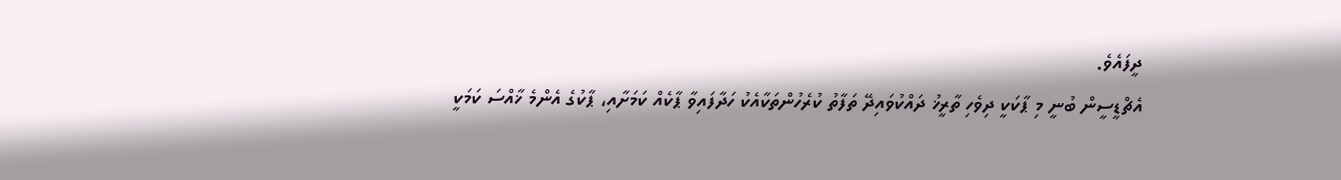ދީފައެވެ.
އެޗްޑީސީން ބުނީ މި ޕާކަކީ ދިވެހި ތާރީޚު ދައްކުވައިދޭ ތަފާތު ކުރެހުންތަކާއެކު ހަދާފައިވާ ޕާކެއް ކަމަށާއި، ޕާކުގެ އެންމެ ޚާއްސަ ކަމަކީ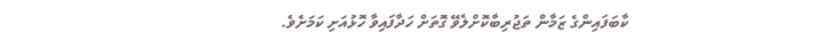ކާބަފައިންގެ ޒަމާން ތަޖުރިބާކޮށްލެވޭ ގޮތަށް ހަދާފައިވާ ހޮޅުއަށި ކަމަށެވެ.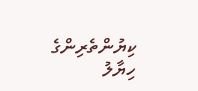ކިޔުންތެރިންގެ ހިޔާލު